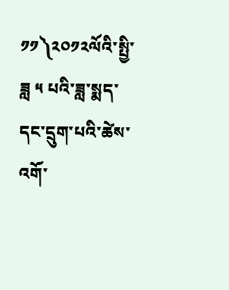༡༡༽༢༠༡༢ལོའི་སྤྱི་ཟླ ༥ པའི་ཟླ་སྨད་དང་དྲུག་པའི་ཚེས་འགོ་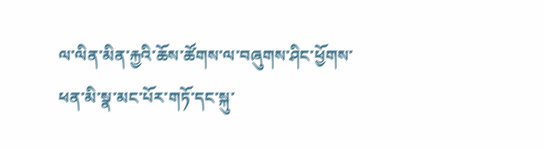ལ་ལིན་མིན་རྐྱའི་ཆོས་ཚོགས་ལ་བཞུགས་ཤིང་ཕྱོགས་ཕན་མི་སྣ་མང་པོར་གཏོ་དང་སྐུ་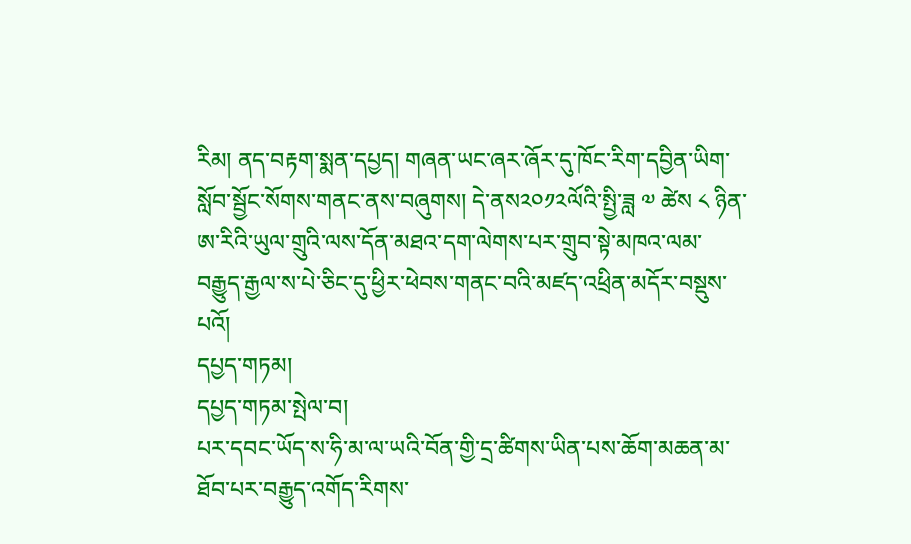རིམ། ནད་བརྟག་སྨན་དཔྱད། གཞན་ཡང་ཞར་ཞོར་དུ་ཁོང་རིག་དབྱིན་ཡིག་སློབ་སྦྱོང་སོགས་གནང་ནས་བཞུགས། དེ་ནས༢༠༡༢ལོའི་སྤྱི་ཟླ ༧ ཚེས ༨ ཉིན་ཨ་རིའི་ཡུལ་གྲུའི་ལས་དོན་མཐའ་དག་ལེགས་པར་གྲུབ་སྟེ་མཁའ་ལམ་བརྒྱུད་རྒྱལ་ས་པེ་ཅིང་དུ་ཕྱིར་ཕེབས་གནང་བའི་མཛད་འཕྲིན་མདོར་བསྡུས་པའོ།
དཔྱད་གཏམ།
དཔྱད་གཏམ་སྤེལ་བ།
པར་དབང་ཡོད་ས་ཧི་མ་ལ་ཡའི་བོན་གྱི་དྲ་ཚིགས་ཡིན་པས་ཆོག་མཆན་མ་ཐོབ་པར་བརྒྱུད་འགོད་རིགས་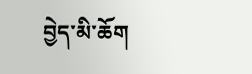བྱེད་མི་ཆོག